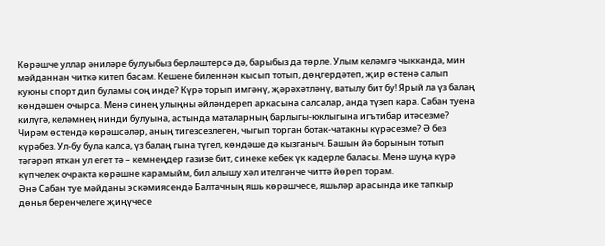Көрәшче уллар әниләре булуыбыз берләштерсә дә, барыбыз да төрле. Улым келәмгә чыкканда, мин мәйданнан читкә китеп басам. Кешене биленнән кысып тотып, дөңгердәтеп, җир өстенә салып куюны спорт дип буламы соң инде? Күрә торып имгәнү, җәрәхәтләнү, ватылу бит бу! Ярый ла үз балаң көндәшен очырса. Менә синең улыңны әйләндереп аркасына салсалар, анда түзеп кара. Сабан туена килүгә, келәмнең нинди булуына, астында маталарның барлыгы-юклыгына игътибар итәсезме? Чирәм өстендә көрәшсәләр, аның тигезсезлеген, чыгып торган ботак-чатакны күрәсезме? Ә без күрәбез. Ул-бу була калса, үз балаң гына түгел, көндәше дә кызганыч. Башын йә борынын тотып тәгәрәп яткан ул егет тә – кемнеңдер газизе бит, синеке кебек үк кадерле баласы. Менә шуңа күрә күпчелек очракта көрәшне карамыйм, бил алышу хәл ителгәнче читтә йөреп торам.
Әнә Сабан туе мәйданы эскәмиясендә Балтачның яшь көрәшчесе, яшьләр арасында ике тапкыр дөнья беренчелеге җиңүчесе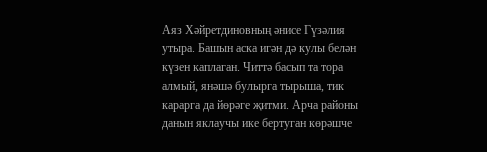Аяз Хәйретдиновның әнисе Гүзәлия утыра. Башын аска игән дә кулы белән күзен каплаган. Читтә басып та тора алмый, янәшә булырга тырыша, тик карарга да йөрәге җитми. Арча районы данын яклаучы ике бертуган көрәшче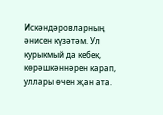Искәндәровларның әнисен күзәтәм. Ул курыкмый да кебек, көрәшкәннәрен карап, уллары өчен җан ата.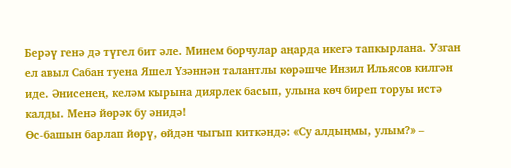Берәү генә дә түгел бит әле. Минем борчулар аңарда икегә тапкырлана. Узган ел авыл Сабан туена Яшел Үзәннән талантлы көрәшче Инзил Ильясов килгән иде. Әнисенең, келәм кырына диярлек басып, улына көч биреп торуы истә калды. Менә йөрәк бу әнидә!
Өс-башын барлап йөрү, өйдән чыгып киткәндә: «Су алдыңмы, улым?» –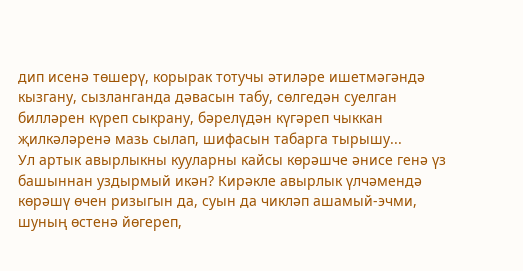дип исенә төшерү, корырак тотучы әтиләре ишетмәгәндә кызгану, сызланганда дәвасын табу, сөлгедән суелган билләрен күреп сыкрану, бәрелүдән күгәреп чыккан җилкәләренә мазь сылап, шифасын табарга тырышу...
Ул артык авырлыкны кууларны кайсы көрәшче әнисе генә үз башыннан уздырмый икән? Кирәкле авырлык үлчәмендә көрәшү өчен ризыгын да, суын да чикләп ашамый-эчми, шуның өстенә йөгереп,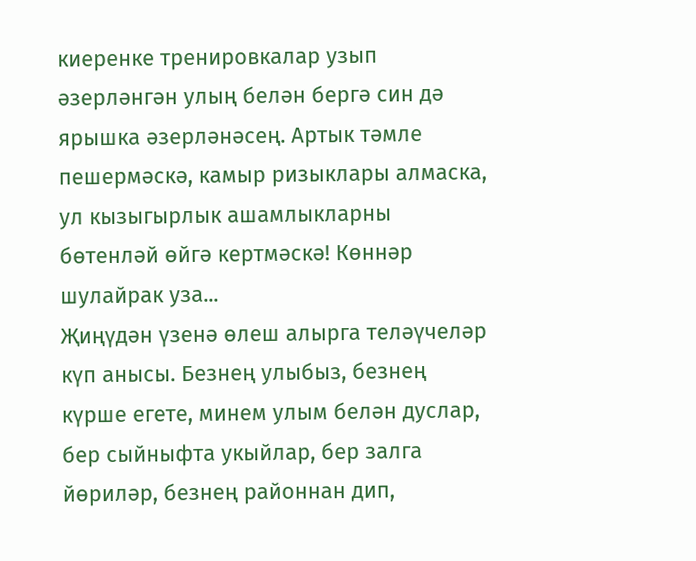киеренке тренировкалар узып әзерләнгән улың белән бергә син дә ярышка әзерләнәсең. Артык тәмле пешермәскә, камыр ризыклары алмаска, ул кызыгырлык ашамлыкларны бөтенләй өйгә кертмәскә! Көннәр шулайрак уза...
Җиңүдән үзенә өлеш алырга теләүчеләр күп анысы. Безнең улыбыз, безнең күрше егете, минем улым белән дуслар, бер сыйныфта укыйлар, бер залга йөриләр, безнең районнан дип,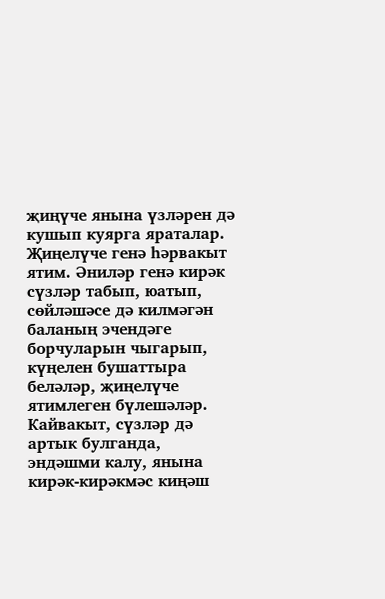җиңүче янына үзләрен дә кушып куярга яраталар. Җиңелүче генә һәрвакыт ятим. Әниләр генә кирәк сүзләр табып, юатып, сөйләшәсе дә килмәгән баланың эчендәге борчуларын чыгарып, күңелен бушаттыра беләләр, җиңелүче ятимлеген бүлешәләр. Кайвакыт, сүзләр дә артык булганда, эндәшми калу, янына кирәк-кирәкмәс киңәш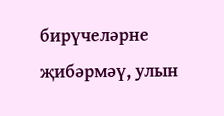бирүчеләрне җибәрмәү, улын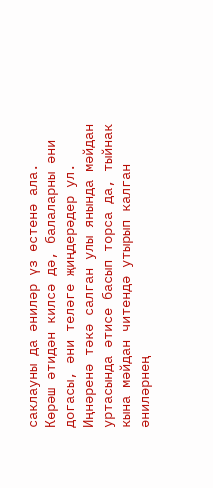саклауны да әниләр үз өстенә ала.
Көрәш әтидән килсә дә, балаларны әни догасы, әни теләге җиңдерәдер ул. Иңнәренә тәкә салган улы янында мәйдан уртасында әтисе басып торса да, тыйнак кына мәйдан читендә утырып калган әниләрнең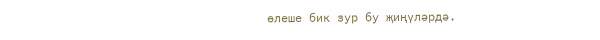өлеше бик зур бу җиңүләрдә.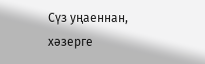Сүз уңаеннан, хәзерге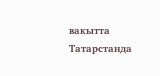вакытта Татарстанда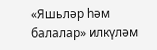«Яшьләр һәм балалар» илкүләм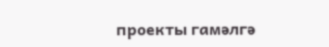проекты гамәлгә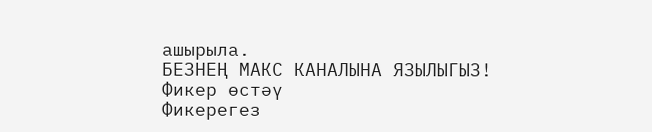ашырыла.
БЕЗНЕҢ МАКС КАНАЛЫНА ЯЗЫЛЫГЫЗ!
Фикер өстәү
Фикерегез